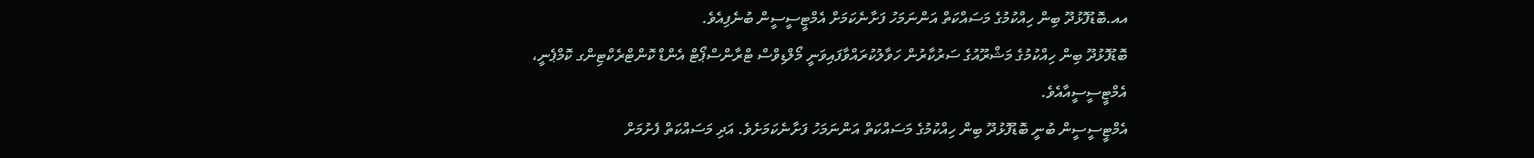އއ.ބޮޑުފޮޅުދޫ ބިން ހިއްކުމުގެ މަސައްކަތް އަންނަމަހު ފަށާނެކަމަށް އެމްޓީސީސީން ބުނެފިއެވެ.
ބޮޑުފޮޅުދޫ ބިން ހިއްކުމުގެ މަޝްރޫއުގެ ސަރުކާރުން ހަވާލުކުރައްވާފައިވަނީ މޯލްޑިވްސް ޓްރާންސްޕޯޓް އެންޑް ކޮންޓްރެކްޓިންގ ކޮމްޕެނީ، އެމްޓީސީސީއާއެވެ.
އެމްޓީސީސީން ބުނީ ބޮޑުފޮޅުދޫ ބިން ހިއްކުމުގެ މަސައްކަތް އަންނަމަހު ފަށާނެކަމަށެވެ. އަދި މަސައްކަތް ފެށުމަށް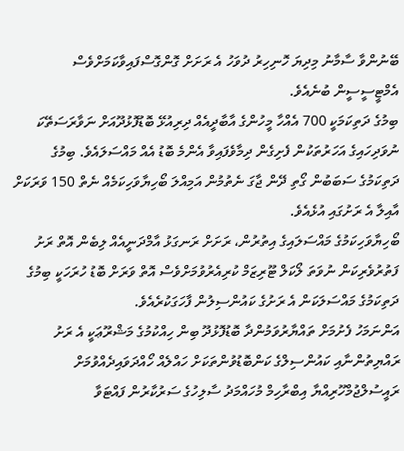ބޭނުންވާ ސާމާނު މިދިޔަ ހޮނިހިރު ދުވަހު އެ ރަށަށް ގޮންގޮސްފައިވާކަމަށްވެސް އެމްޓީސީސީން ބުނެއެވެ.
ބިމުގެ ދަތިކަމަކީ 700 އެއްހާ މީހުންގެ އާބާދީއެއް ދިރިއުޅޭ ބޮޑުފޮޅުދޫއަށް ނަވާރަސަތޭކަ ނުވަދިހައިގެ އަހަރުތަކުން ފެށިގެން ދިމާވެފައިވާ އެންމެ ބޮޑު އެއް މައްސަލައެވެ. ބިމުގެ ދަތިކަމުގެ ސަބަބުން ގޯތި ދޭން ޖާގަ ނެތުމުން އަމިއްލަ ބޯހިޔާވަހިކަމެއް ނެތް 150 ވަރަކަށް އާއިލާ އެ ރަށުގައި އުޅެއެވެ.
ބޯހިޔާވަހިކަމުގެ މައްސަލައިގެ އިތުރުން، ރަށަށް ރަނގަޅު އާމްދަނީއެއް ލިބެން އޮތް ރަށު ފަތުރުވެރިކަން ނުވަތަ ލޯކަލް ޓޫރިޒަމް ކުރިއެރުވުމަށްވެސް އޮތް ވަރަށް ބޮޑު ހުރަހަކީ ބިމުގެ ދަތިކަމުގެ މައްސަލަކަން އެ ރަށުގެ ކައުންސިލުން ފާހަގަކުރެއެވެ.
އަންނަމަހު ފެށުމަށް ތައްޔާރުވަމުންދާ ބޮޑުފޮޅުދޫ ބިން ހިއްކުމުގެ މަޝްރޫޢަކީ އެ ރަށު ރައްޔިތުންނާއި ކައުންސިލްގެ ކަންބޮޑުވުންތަކަށް ހައްލެއް ހޯއްދަވައިދެއްވުމަށް ރައީސުލްޖުމްހޫރިއްޔާ އިބްރާހިމް މުހައްމަދު ސާލިހުގެ ސަރުކާރުން ފައްޓަވާ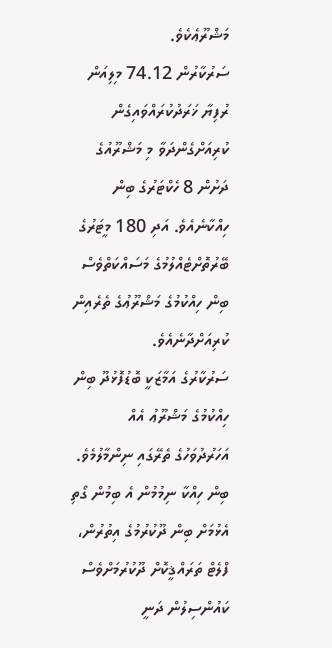މަޝްރޫޢެކެވެ.
ސަރުކާރުން 74.12 މިލިއަން ރުފިޔާ ޚަރަދުކުރައްވައިގެން ކުރިއަށްގެންދަވާ މި މަޝްރޫއުގެ ދަށުން 8 ހެކްޓަރުގެ ބިން ހިއްކާނެއެވެ. އަދި 180 މީޓަރުގެ ބޭރުތޮށްޓެއްލުމުގެ މަސައްކަތްވެސް ބިން ހިއްކުމުގެ މަޝްރޫޢުގެ ތެރެއިން ކުރިއަށްދާނެއެވެ.
ސަރުކާރުގެ އަމާޒަކީ ބޮޑުފޮޅުދޫ ބިން ހިއްކުމުގެ މަޝްރޫޢު އެއް އަހަރުދުވަހުގެ ތެރޭގައި ނިންމާލުމެވެ.
ބިން ހިއްކާ ނިމުމުން އެ ބިމުން ގޯތި އެޅުމަށް ބިން ދޫކުރުމުގެ އިތުރުން، ފްލެޓް ތަރައްޤީކޮށް ދޫކުރުމަށްވެސް ކައުންސިލުން ދަނީ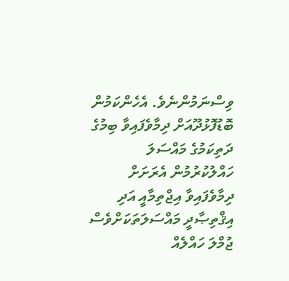ވިސްނަމުންނެވެ. އެހެންކަމުން ބޮޑުފޮޅުދޫއަށް ދިމާވެފައިވާ ބިމުގެ ދަތިކަމުގެ މައްސަލަ ހައްލުކުރުމުން އެރަށަށް ދިމާވެފައިވާ އިޖްތިމާއީ އަދި އިޤްތިޞާދީ މައްސަލަތަކަށްވެސް ޖުމްލަ ހައްލެއް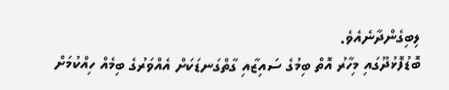ލިބިގެންދާނެއެވެ.
ބޮޑުފޮޅުދޫގައި މިހާރު އޮތް ބިމުގެ ސައިޒާއި ގާތްގަނޑަކަށް އެއްވަރުގެ ބިމެއް ހިއްކުމަށް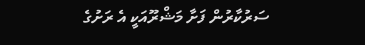ސަރުކާރުން ފަށާ މަޝްރޫއަކީ އެ ރަށުގެ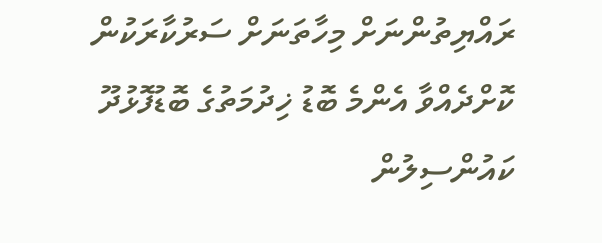ރައްޔިތުންނަށް މިހާތަނަށް ސަރުކާރަކުން ކޮށްދެއްވާ އެންމެ ބޮޑު ޚިދުމަތުގެ ބޮޑުފޮޅުދޫ ކައުންސިލުން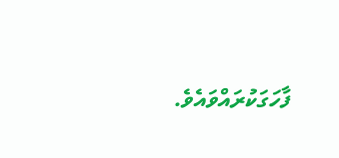ފާހަގަކުރައްވައެވެ.